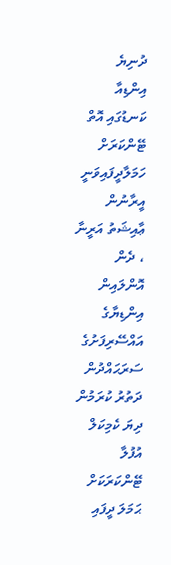ދުނިޔެ
އިންޑިއާ ކަނޑުގައި އޮތް ޓޭންކަރަށް ހަމަލާދީފައިވަނީ އީރާނުން
ޢާއިޝަތު އަރީނާ ، ދެން އޮންލައިން
އިންޑިޔާގެ އައްސޭރިފަށުގެ ސަރަޙައްދުން ދަތުރު ކުރަމުން ދިޔަ ކެމިކަލް އުފުލާ ޓޭންކަރަކަށް ޙަމަލަ ދީފައި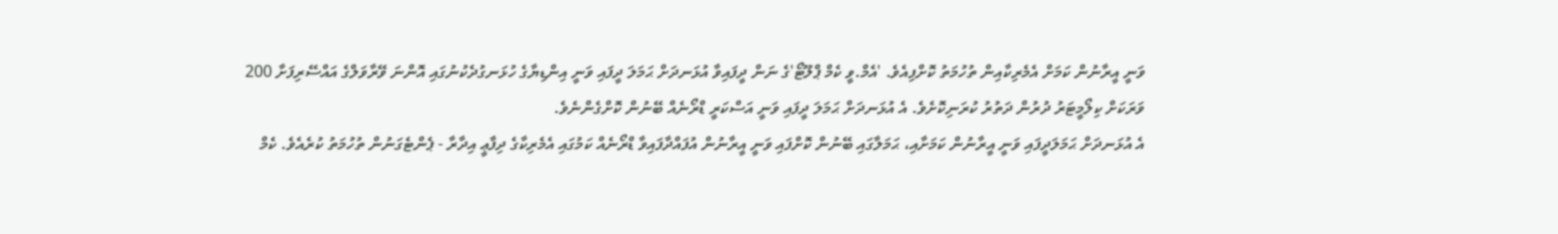ވަނީ އީރާނުން ކަމަށް އެމެރިކާއިން ތުހުމަތު ކޮށްފިއެވެ. 'އެމް.ވީ ކެމް ޕްލޫޓޯ'ގެ ނަން ދީފައިވާ އުޅަނދަށް ޙަމަލަ ދީފައި ވަނީ އިންޑިޔާގެ ހުޅަނގުދެކުނުގައި އޮންނަ ވޭރާވަލްގެ އައްސޭރިފަށާ 200 ވަރަކަށް ކިލޯމީޓަރު ދުރުން ދަތުރު ކުރަނިކޮށެވެ. އެ އުޅަނދަށް ޙަމަލަ ދީފައި ވަނީ އަސްކަރީ ޑްރޯނެއް ބޭނުން ކޮށްގެންނެވެ.
އެ އުޅަނދަށް ޙަމަލަދީފައި ވަނީ އީރާނުން ކަމަށާއި، ޙަމަލާގައި ބޭނުން ކޮށްފައި ވަނީ އީރާނުން އުފައްދާފައިވާ ޑްރޯނެއް ކަމުގައި އެމެރިކާގެ ދިފާޢީ އިދާރާ - ޕެންޓެގަނުން ތުހުމަތު ކުރެއެވެ. ކެމް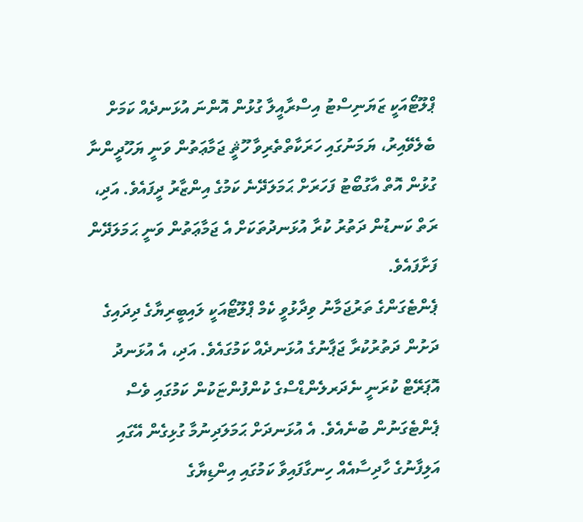ޕްލޫޓޯއަކީ ޒަޔަނިސްޓު އިސްރާއީލާ ގުޅުން އޮންނަ އުޅަނދެއް ކަމަށް ބެލެވޭއިރު، ޔަމަނުގައި ހަރަކާތްތެރިވާ ހޫޘީ ޖަމާޢަތުން ވަނީ ޔަހޫދީންނާ ގުޅުން އޮތް އާގުބޯޓު ފަހަރަށް ޙަމަލަދޭނެ ކަމުގެ އިންޒާރު ދީފައެވެ. އަދި، ރަތް ކަނޑުން ދަތުރު ކުރާ އުޅަނދުތަކަށް އެ ޖަމާޢަތުން ވަނީ ޙަމަލަދޭން ފަށާފައެވެ.
ޕެންޓެގަންގެ ތަރުޖަމާނު ވިދާޅުވީ ކެމް ޕްލޫޓޯއަކީ ލައިބީރިޔާގެ ދިދައިގެ ދަށުން ދަތުރުކުރާ ޖަޕާނުގެ އުޅަނދެއް ކަމުގައެވެ. އަދި، އެ އުޅަނދު އޮޕަރޭޓް ކުރަނީ ނެދަރލެންޑްސްގެ ކުންފުންޏަކުން ކަމުގައި ވެސް ޕެންޓެގަނުން ބުނެއެވެ. އެ އުޅަނދަށް ޙަމަލަދިނުމާ ގުޅިގެން އޭގައި އަލިފާނުގެ ހާދިސާއެއް ހިނގާފައިވާ ކަމުގައި އިންޑިޔާގެ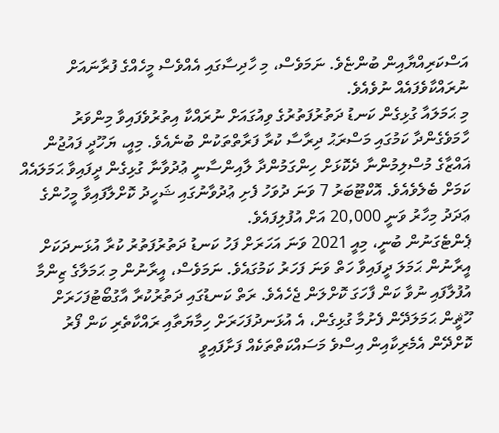އަސްކަރިއްޔާއިން ބުންޏެވެ. ނަމަވެސް، މި ހާދިސާގައި އެއްވެސް މީހެއްގެ ފުރާނައަށް ނުރައްކާވެފައެއް ނުވެއެވެ.
މި ޙަމަލައާ ގުޅިގެން ކަނޑު ދަތުރުފަތުރުގެ ވިއުގައަށް ނުރައްކާ އިތުރުވެފައިވާ މިންވަރު ހާމަވެގެންދާ ކަމުގައި މަސްރަޙު ދިރާސާ ކުރާ ފަރާތްތަކުން ބުނެއެވެ. މިއީ، ޔަހޫދީ ފައުޖުން ޣައްޒާގެ މުސްލިމުންނާ ދެކޮޅަށް ހިންގަމުންދާ ލާއިންސާނީ ޢުދުވާނާ ގުޅިގެން ދީފައިވާ ޙަމަލައެއް ކަމަށް ބެލެވެއެވެ. އޮކްޓޫބަރު 7 ވަނަ ދުވަހު ފެށި ޢުދުވާނުގައި ޝަހީދު ކޮށްލާފައިވާ މީހުންގެ ޢަދަދު މިހާރު ވަނީ 20,000 އަށް އުފުލިފައެވެ.
ޕެންޓެގަނުން ބުނީ، މިއީ 2021 ވަނަ އަހަރަށް ފަހު ކަނޑު ދަތުރުފަތުރު ކުރާ އުޅަނދަކަށް އީރާނުން ޙަމަލަ ދީފައިވާ ހަތް ވަނަ ފަހަރު ކަމުގައެވެ. ނަމަވެސް، އީރާނުން މި ޙަމަލާގެ ޒިންމާ އުފުލާފައި ނުވާ ކަން ފާހަގަ ކޮށްލަން ޖެހެއެވެ. ރަތް ކަނޑުގައި ދަތުރުކުރާ އާގުބޯޓުފަހަރަށް ހޫޘީން ޙަމަލަދޭން ފެށުމާ ގުޅިގެން، އެ އުޅަނދުފަހަރަށް ހިމާޔަތާއި ރައްކާތެރި ކަން ފޯރު ކޮށްދޭން އެމެރިކާއިން އިސްވެ މަސައްކަތްތަކެއް ފަށާފައިވީ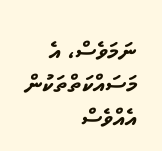ނަމަވެސް، އެ މަސައްކަތްތަކުން އެއްވެސް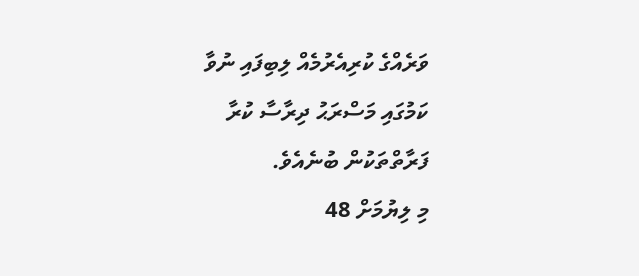ވަރެއްގެ ކުރިއެރުމެއް ލިބިފައި ނުވާ ކަމުގައި މަސްރަޙު ދިރާސާ ކުރާ ފަރާތްތަކުން ބުނެއެވެ.
މި ލިޔުމަށް 48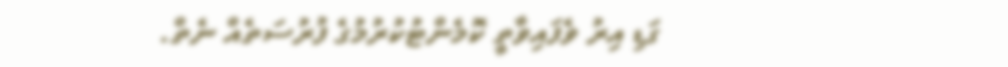ގަޑި އިރު ވެފައިވާތީ ކޮމެންޓުކުރުމުގެ ފުރުސަތެއް ނެތް.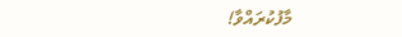މާފުކުރައްވާ!